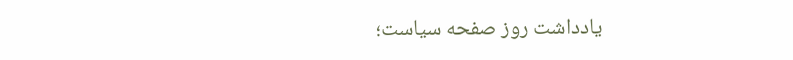یادداشت روز صفحه سیاست؛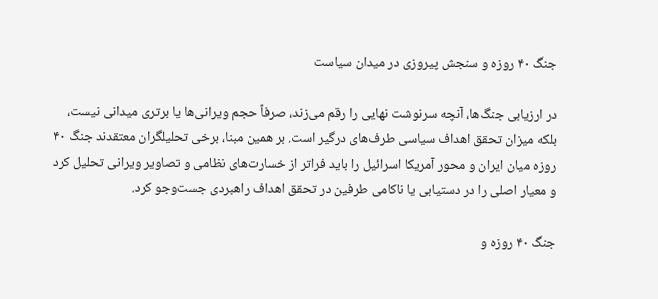جنگ ۴۰ روزه و سنجش پیروزی در میدان سیاست

در ارزیابی جنگ‌ها، آنچه سرنوشت نهایی را رقم می‌زند، صرفاً حجم ویرانی‌ها یا برتری میدانی نیست، بلکه میزان تحقق اهداف سیاسی طرف‌های درگیر است. بر همین مبنا، برخی تحلیلگران معتقدند جنگ ۴۰ روزه میان ایران و محور آمریکا اسرائیل را باید فراتر از خسارت‌های نظامی و تصاویر ویرانی تحلیل کرد و معیار اصلی را در دستیابی یا ناکامی طرفین در تحقق اهداف راهبردی جست‌وجو کرد.

جنگ ۴۰ روزه و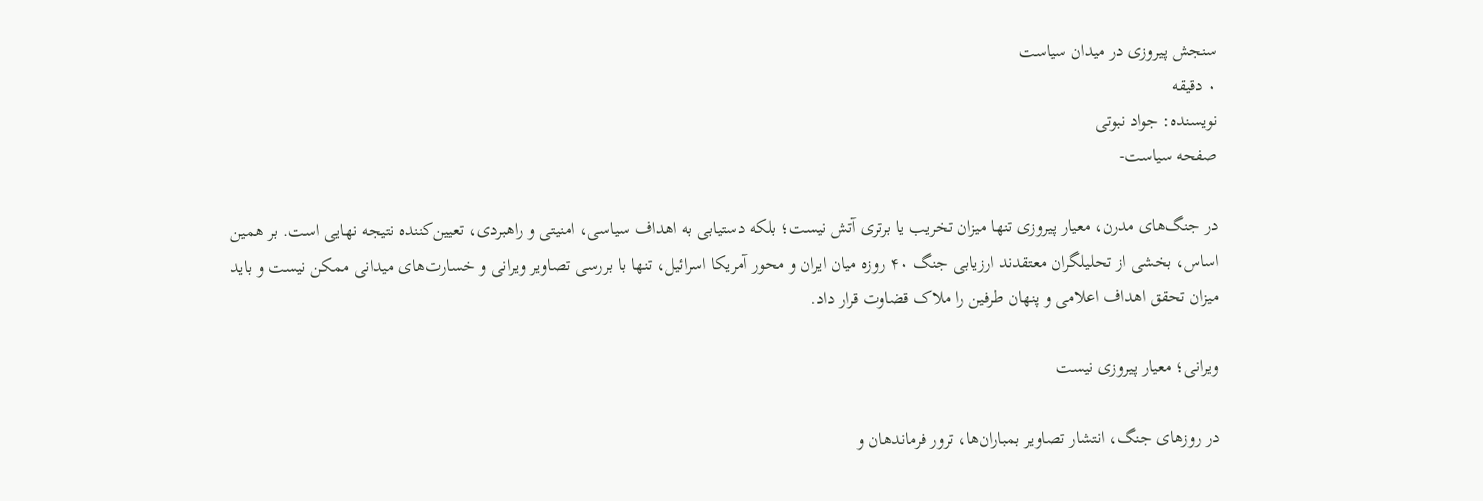سنجش پیروزی در میدان سیاست
۰ دقیقه
نویسنده: جواد نبوتی
صفحه سیاست-

در جنگ‌های مدرن، معیار پیروزی تنها میزان تخریب یا برتری آتش نیست؛ بلکه دستیابی به اهداف سیاسی، امنیتی و راهبردی، تعیین‌کننده نتیجه نهایی است. بر همین اساس، بخشی از تحلیلگران معتقدند ارزیابی جنگ ۴۰ روزه میان ایران و محور آمریکا اسرائیل، تنها با بررسی تصاویر ویرانی و خسارت‌های میدانی ممکن نیست و باید میزان تحقق اهداف اعلامی و پنهان طرفین را ملاک قضاوت قرار داد.

ویرانی؛ معیار پیروزی نیست

در روزهای جنگ، انتشار تصاویر بمباران‌ها، ترور فرماندهان و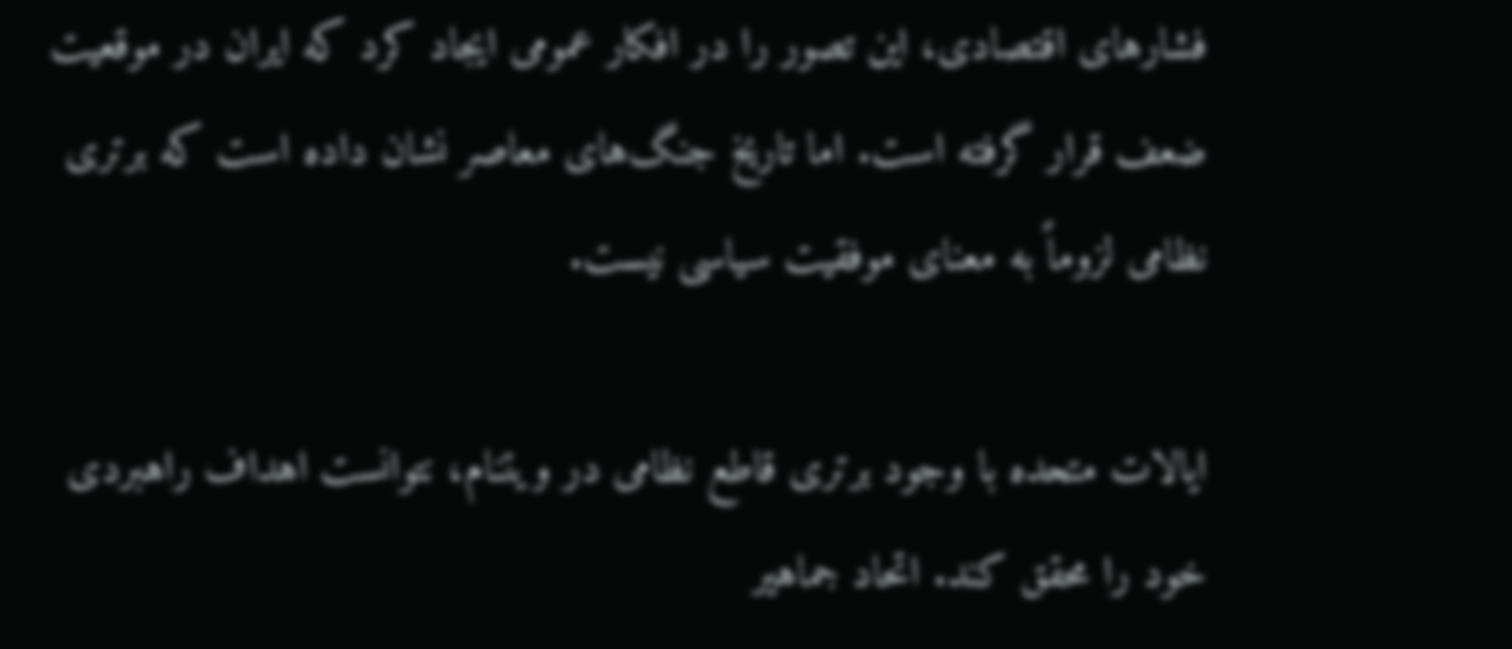فشارهای اقتصادی، این تصور را در افکار عمومی ایجاد کرد که ایران در موقعیت ضعف قرار گرفته است. اما تاریخ جنگ‌های معاصر نشان داده است که برتری نظامی لزوماً به معنای موفقیت سیاسی نیست.

ایالات متحده با وجود برتری قاطع نظامی در ویتنام، نتوانست اهداف راهبردی خود را محقق کند. اتحاد جماهیر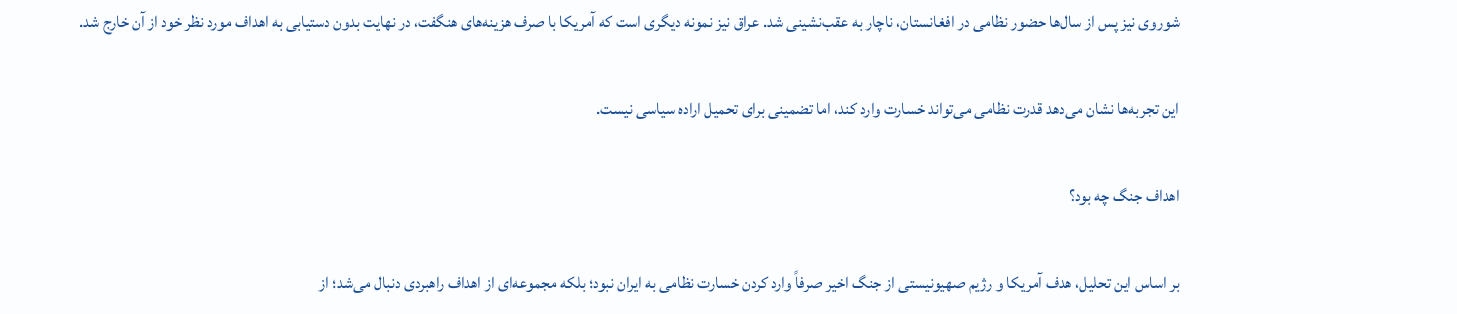شوروی نیز پس از سال‌ها حضور نظامی در افغانستان، ناچار به عقب‌نشینی شد. عراق نیز نمونه دیگری است که آمریکا با صرف هزینه‌های هنگفت، در نهایت بدون دستیابی به اهداف مورد نظر خود از آن خارج شد.

این تجربه‌ها نشان می‌دهد قدرت نظامی می‌تواند خسارت وارد کند، اما تضمینی برای تحمیل اراده سیاسی نیست.

اهداف جنگ چه بود؟

بر اساس این تحلیل، هدف آمریکا و رژیم صهیونیستی از جنگ اخیر صرفاً وارد کردن خسارت نظامی به ایران نبود؛ بلکه مجموعه‌ای از اهداف راهبردی دنبال می‌شد؛ از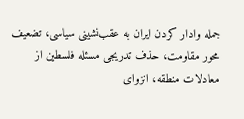جمله وادار کردن ایران به عقب‌نشینی سیاسی، تضعیف محور مقاومت، حذف تدریجی مسئله فلسطین از معادلات منطقه، انزوای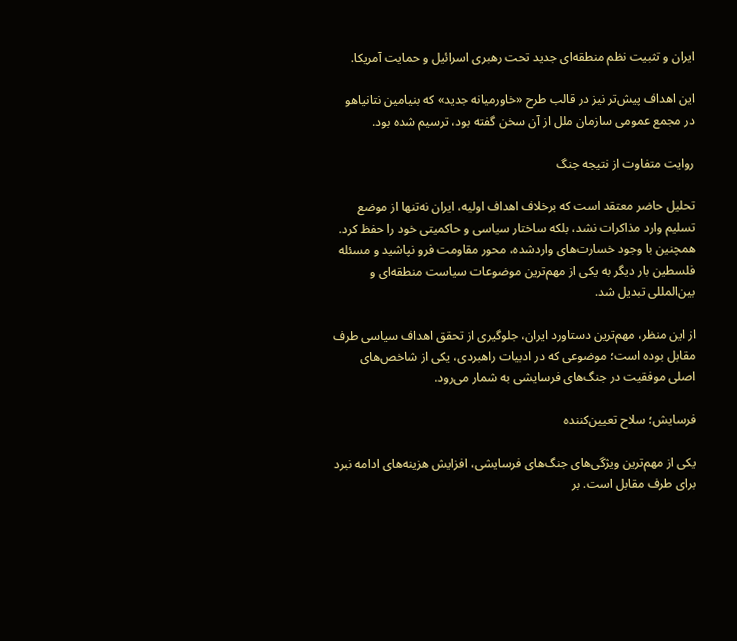ایران و تثبیت نظم منطقه‌ای جدید تحت رهبری اسرائیل و حمایت آمریکا.

این اهداف پیش‌تر نیز در قالب طرح «خاورمیانه جدید» که بنیامین نتانیاهو در مجمع عمومی سازمان ملل از آن سخن گفته بود، ترسیم شده بود.

روایت متفاوت از نتیجه جنگ

تحلیل حاضر معتقد است که برخلاف اهداف اولیه، ایران نه‌تنها از موضع تسلیم وارد مذاکرات نشد، بلکه ساختار سیاسی و حاکمیتی خود را حفظ کرد. همچنین با وجود خسارت‌های واردشده، محور مقاومت فرو نپاشید و مسئله فلسطین بار دیگر به یکی از مهم‌ترین موضوعات سیاست منطقه‌ای و بین‌المللی تبدیل شد.

از این منظر، مهم‌ترین دستاورد ایران، جلوگیری از تحقق اهداف سیاسی طرف مقابل بوده است؛ موضوعی که در ادبیات راهبردی، یکی از شاخص‌های اصلی موفقیت در جنگ‌های فرسایشی به شمار می‌رود.

فرسایش؛ سلاح تعیین‌کننده

یکی از مهم‌ترین ویژگی‌های جنگ‌های فرسایشی، افزایش هزینه‌های ادامه نبرد برای طرف مقابل است. بر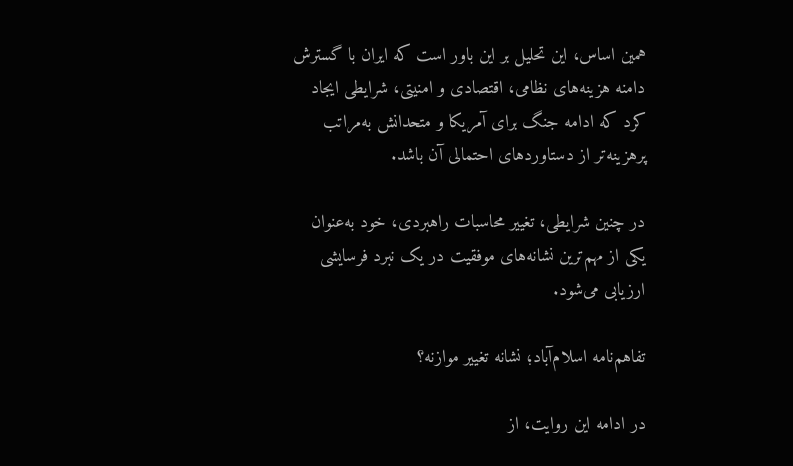همین اساس، این تحلیل بر این باور است که ایران با گسترش دامنه هزینه‌های نظامی، اقتصادی و امنیتی، شرایطی ایجاد کرد که ادامه جنگ برای آمریکا و متحدانش به‌مراتب پرهزینه‌تر از دستاوردهای احتمالی آن باشد.

در چنین شرایطی، تغییر محاسبات راهبردی، خود به‌عنوان یکی از مهم‌ترین نشانه‌های موفقیت در یک نبرد فرسایشی ارزیابی می‌شود.

تفاهم‌نامه اسلام‌آباد؛ نشانه تغییر موازنه؟

در ادامه این روایت، از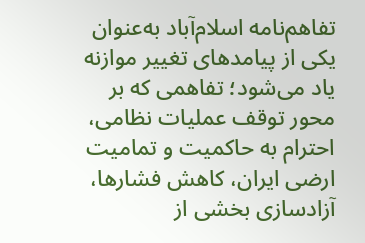تفاهم‌نامه اسلام‌آباد به‌عنوان یکی از پیامدهای تغییر موازنه یاد می‌شود؛ تفاهمی که بر محور توقف عملیات نظامی، احترام به حاکمیت و تمامیت ارضی ایران، کاهش فشارها، آزادسازی بخشی از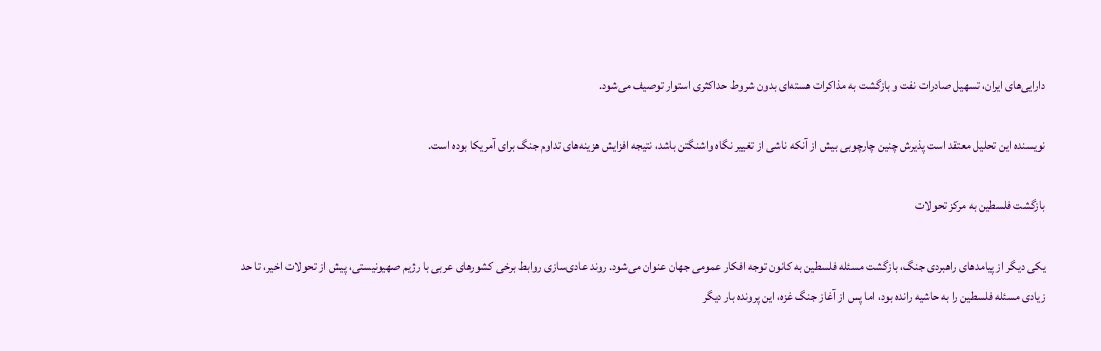دارایی‌های ایران، تسهیل صادرات نفت و بازگشت به مذاکرات هسته‌ای بدون شروط حداکثری استوار توصیف می‌شود.

نویسنده این تحلیل معتقد است پذیرش چنین چارچوبی بیش از آنکه ناشی از تغییر نگاه واشنگتن باشد، نتیجه افزایش هزینه‌های تداوم جنگ برای آمریکا بوده است.

بازگشت فلسطین به مرکز تحولات

یکی دیگر از پیامدهای راهبردی جنگ، بازگشت مسئله فلسطین به کانون توجه افکار عمومی جهان عنوان می‌شود. روند عادی‌سازی روابط برخی کشورهای عربی با رژیم صهیونیستی، پیش از تحولات اخیر، تا حد زیادی مسئله فلسطین را به حاشیه رانده بود، اما پس از آغاز جنگ غزه، این پرونده بار دیگر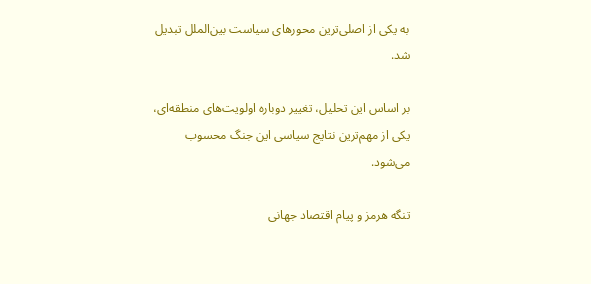به یکی از اصلی‌ترین محورهای سیاست بین‌الملل تبدیل شد.

بر اساس این تحلیل، تغییر دوباره اولویت‌های منطقه‌ای، یکی از مهم‌ترین نتایج سیاسی این جنگ محسوب می‌شود.

تنگه هرمز و پیام اقتصاد جهانی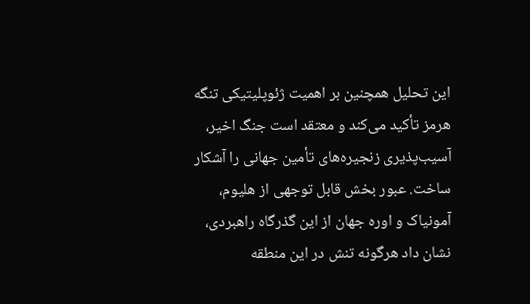این تحلیل همچنین بر اهمیت ژئوپلیتیکی تنگه هرمز تأکید می‌کند و معتقد است جنگ اخیر، آسیب‌پذیری زنجیره‌های تأمین جهانی را آشکار ساخت. عبور بخش قابل توجهی از هلیوم، آمونیاک و اوره جهان از این گذرگاه راهبردی، نشان داد هرگونه تنش در این منطقه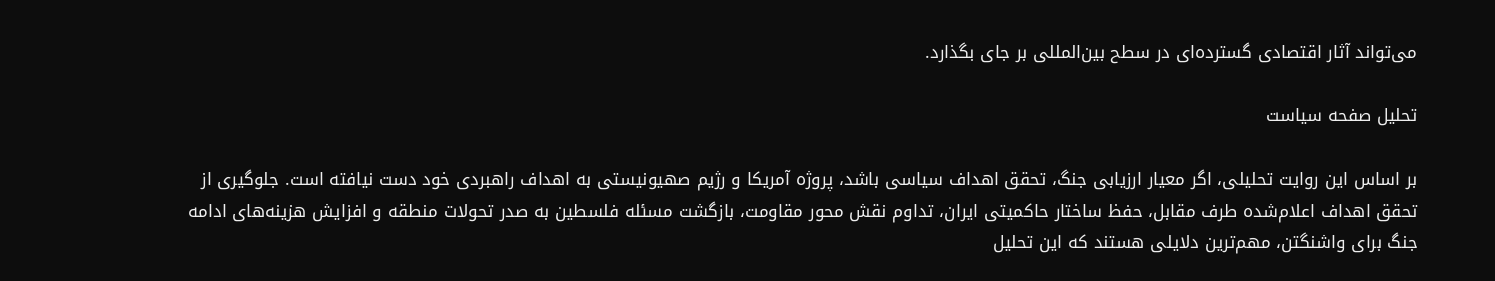می‌تواند آثار اقتصادی گسترده‌ای در سطح بین‌المللی بر جای بگذارد.

تحلیل صفحه سیاست

بر اساس این روایت تحلیلی، اگر معیار ارزیابی جنگ، تحقق اهداف سیاسی باشد، پروژه آمریکا و رژیم صهیونیستی به اهداف راهبردی خود دست نیافته است. جلوگیری از تحقق اهداف اعلام‌شده طرف مقابل، حفظ ساختار حاکمیتی ایران، تداوم نقش محور مقاومت، بازگشت مسئله فلسطین به صدر تحولات منطقه و افزایش هزینه‌های ادامه جنگ برای واشنگتن، مهم‌ترین دلایلی هستند که این تحلیل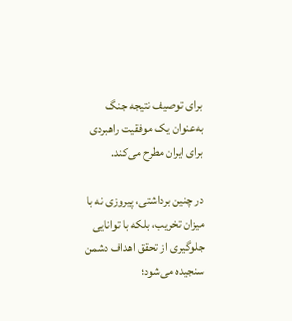برای توصیف نتیجه جنگ به‌عنوان یک موفقیت راهبردی برای ایران مطرح می‌کند.

در چنین برداشتی، پیروزی نه با میزان تخریب، بلکه با توانایی جلوگیری از تحقق اهداف دشمن سنجیده می‌شود؛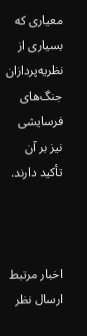معیاری که بسیاری از نظریه‌پردازان جنگ‌های فرسایشی نیز بر آن تأکید دارند.



اخبار مرتبط
ارسال نظر